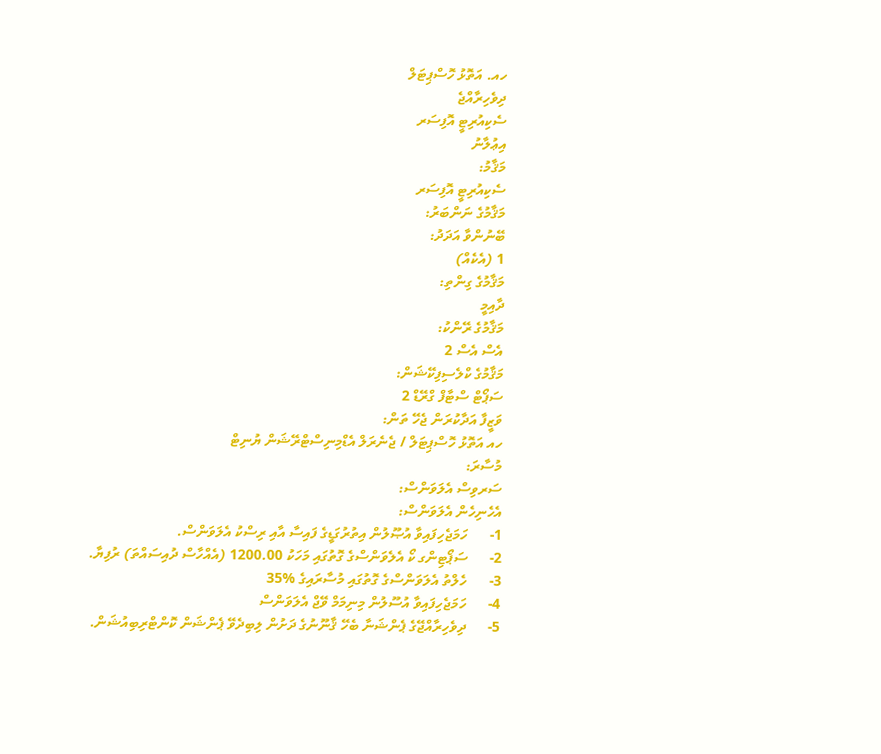ހއ. އަތޮޅު ހޮސްޕިޓަލް
ދިވެހިރާއްޖެ
ސެކިއުރިޓީ އޮފިސަރ
އިޢުލާނު
މަޤާމު:
ސެކިއުރިޓީ އޮފިސަރ
މަޤާމުގެ ނަންބަރު:
ބޭނުންވާ އަދަދު:
1 (އެކެއް)
މަޤާމުގެ ގިންތި:
ދާއިމީ
މަޤާމުގެ ރޭންކު:
އެސް އެސް 2
މަޤާމުގެ ކްލެސިފިކޭޝަން:
ސަޕޯޓް ސްޓާފް ގްރޭޑް 2
ވަޒީފާ އަދާކުރަން ޖެހޭ ތަން:
ހއ އަތޮޅު ހޮސްޕިޓަލް / ޖެނެރަލް އެޑްމިނިސްޓްރޭޝަން ޔުނިޓް
މުސާރަ:
ސަރވިސް އެލަވަންސް:
އެހެނިހެން އެލަވަންސް:
1-      ހަމަޖެހިފައިވާ އުޞޫލުން އިތުރުގަޑީގެ ފައިސާ އާއި ރިސްކު އެލަވަންސް.
2-      ސަޕޯޓިންގ ކޯ އެލެވަންސްގެ ގޮތުގައި މަހަކު 1200.00 (އެއްހާސް ދުއިސައްތަ) ރުފިޔާ.
3-      ހެލްތު އެލަވަންސްގެ ގޮތުގައި މުސާރައިގެ %35
4-      ހަމަޖެހިފައިވާ އުސޫލުން މިނިމަމް ވޭޖް އެލަވަންސް
5-      ދިވެހިރާއްޖޭގެ ޕެންޝަނާ ބެހޭ ޤާނޫނުގެ ދަށުން ލިބިދެވޭ ޕެންޝަން ކޮންޓްރިބިއުޝަން.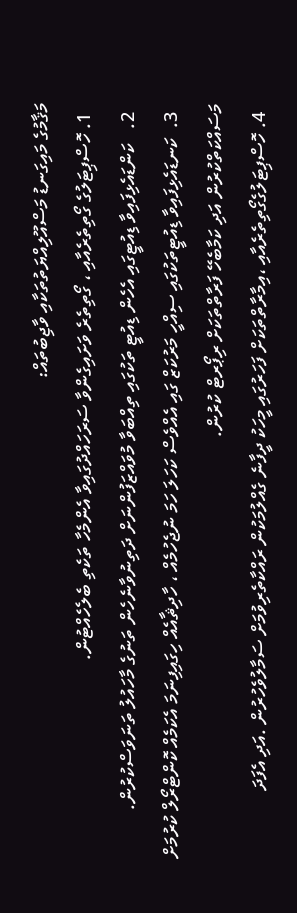މަޤާމުގެ މައިގަނޑު މަސްއޫލިއްޔަތުތަކާއި ވާޖިބުތައް:
  1. ހޮސްޕިޓަލުގެ ގޯތިތެރެއާއި ، ގޯތިތެރެ ވަށައިގެންވާ ސަރަހައްދުގައިވާ އެންމެހާ ތަކެތި ބެލެހެއްޓުން.
  2.   ކަންޑައެޅިފައިވާ ޑިއުޓީގައި އެހެން ޑިއުޓީ ތަކުގައި ތިއްބަވާ މުވައްޒަފުންނަށް ދަތިނުވާނެހެން ތަނުގެ މާހައުލު ތަނަވަސްކުރުން.
  3.  ކަނޑައެޅިފައިވާ ޑިއުޓީތަކުގައި ސިއްހީ މަރުކަޒް ގައި އެއްވެސް ކަހަލަ ހަމަ ނުޖެހުމެއް ، ހާދިޘާއެއް ހިގައިފިނަމަ އެކަމެއް ކޮންޓްރޯލް ކުރުމަށް މަސައްކަތްކުރުން އަދި ކަމާބެހޭ ފަރާތްތަކަށް ރިޕޯރޓް ކުރުން.
  4. ހޮސްޕިޓަލުގެގޯތިތެރެއާއި ،އިމާރާތްތަކަށް ފަހަރުގައި މީހަކު ދީފާނެ ގެއްލުމަކުން ރައްކާތެރިވުމަށް ސަމާލުވެހުރުން .އަދި އެފަދަ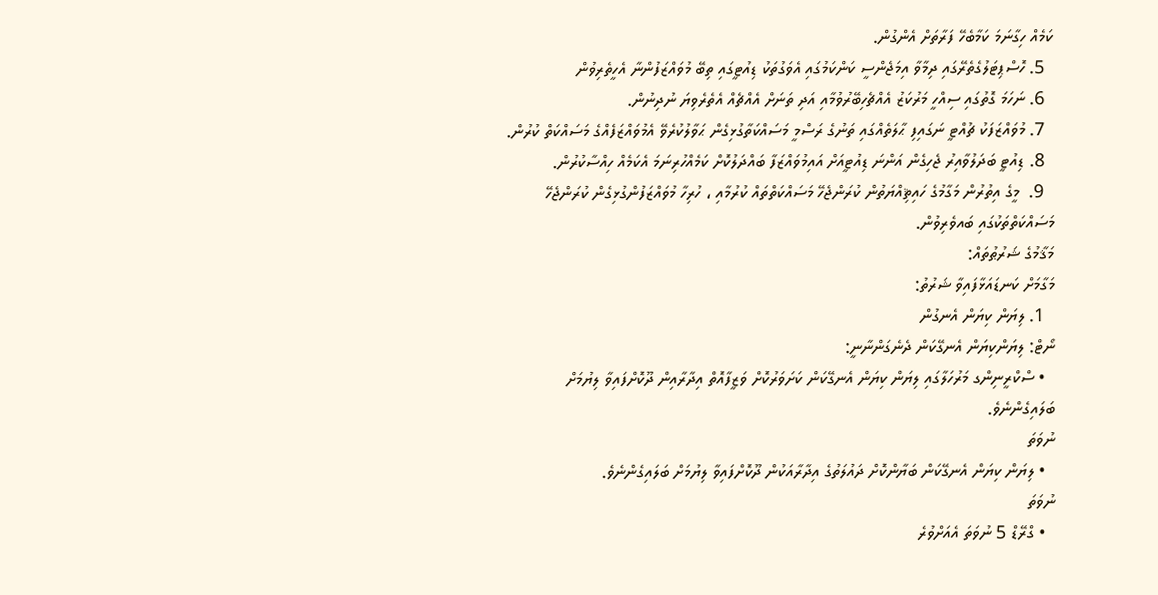ކަމެއް ހިގާނަމަ ކަމާބެހޭ ފަރާތަށް އެންގުން.
  5. ހޮސްޕިޓަލުގެތެރޭގައި ދިމާވާ އިމަޖެންސީ ކަންކަމުގައި އެވަގުތަކު ޑިއުޓީގައި ތިބޭ މުވައްޒަފުންނާ އެހީތެރިވުން
  6. ނަހަމަ ގޮތުގައި ސިއްހީ މަރުކަޒު އެއްޗެހިބޭރުވުމާއި އަދި ތަނަށް އެއްޗެއް އެތެރެވިޔަ ނުދިނުން.
  7. މުވައްޒަފަކު ޗުއްޓީ ނަގައިފި ޙާލަތެއްގައި ތަނުގެ ރަސްމީ މަސައްކަތާގުޅިގެން ޙަވާލުކުރެވޭ އެމުވައްޒަފެއްގެ މަސައްކަތް ކުރުން.
  8. ޑިއުޓީ ބަދަލުވާއިރު ޖެހިގެން އަންނަ ޑިއުޓީއަށް އައިމުވައްޒަފާ ބައްދަލުކޮށް ކަމެއްހުރިނަމަ އެކަމެއް ހިއްސާކުރުން.
  9.  މީގެ އިތުރުން މަގާމުގެ ހައިޘިއްޔަތުން ކުރަންޖެހޭ މަސައްކަތްތައް ކުރުމާއި ، ހުރިހާ މުވައްޒަފުންގުޅިގެން ކުރަންޖެހޭ މަސައްކަތްތަކުގައި ބައވެރިވުން.
މަޤާމުގެ ޝަރުޠުތައް:
މަގާމަށް ކަނޑައަޅާފައިވާ ޝަރުތު:
  1. ލިޔަން ކިޔަން އެނގުން
ނޯޓް: ލިޔަންކިޔަން އެނގޭކަން ދެނެގަންނާނީ:
  • ސްކްރީނިންގ މަރުހަލާގައި ލިޔަން ކިޔަން އެނގޭކަން ކަށަވަރުކޮށް ވަޒީފާއޮތް އިދާރާއިން ދޫކޮށްފައިވާ ލިޔުމަށް ބަލައިގެންނެވެ.
ނުވަތަ
  • ލިޔަން ކިޔަން އެނގޭކަން ބަޔާންކޮށް ދައުލަތުގެ އިދާރާއަކުން ދޫކޮށްފައިވާ ލިޔުމަށް ބަލައިގެންނެވެ.
ނުވަތަ
  • ގްރޭޑް 5 ނުވަތަ އެއަށްވުރެ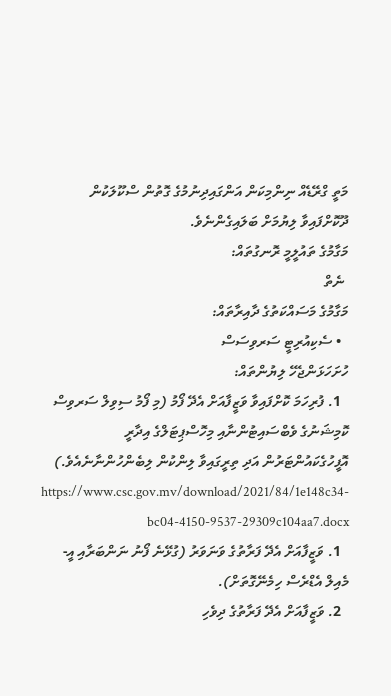މަތީ ގްރޭޑެއް ނިންމިކަން އަންގައިދިނުމުގެ ގޮތުން ސްކޫލަކުން ދޫކޮށްފައިވާ ލިޔުމަށް ބަލައިގެންނެވެ.
މަގާމުގެ ތައުލީމީ ރޮނގުތައް:
 ނެތް
މަގާމުގެ މަސައްކަތުގެ ދާއިރާތައް:
  • ސެކިއުރިޓީ ސަރވިސަސް
ހުށަހަޅަންޖެހޭ ލިޔުންތައް:
  1. ފުރިހަމަ ކޮށްފައިވާ ވަޒީފާއަށް އެދޭ ފޯމު (މި ފޯމު ސިވިލް ސަރވިސް ކޮމިޝަނުގެ ވެބްސައިޓުންނާއި މިހޮސްޕިޓަލްގެ އިދާރީ އޮފީހުގެކައުންޓަރުން އަދި ތިރީގައިވާ ލިންކުން ލިބެންހުންނާނެއެވެ.) https://www.csc.gov.mv/download/2021/84/1e148c34-bc04-4150-9537-29309c104aa7.docx
  1. ވަޒީފާއަށް އެދޭ ފަރާތުގެ ވަނަވަރު (ގުޅޭނެ ފޯނު ނަންބަރާއި އީ-މެއިލް އެޑްރެސް ހިމެނޭގޮތަށް).
  2. ވަޒީފާއަށް އެދޭ ފަރާތުގެ ދިވެހި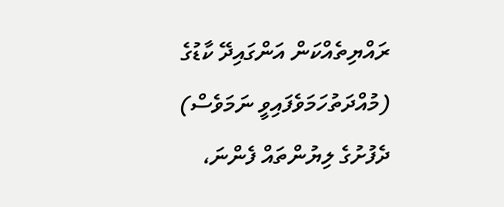ރައްޔިތެއްކަން އަންގައިދޭ ކާޑުގެ (މުއްދަތުހަމަވެފައިވީ ނަމަވެސް) ދެފުށުގެ ލިޔުންތައް ފެންނަ،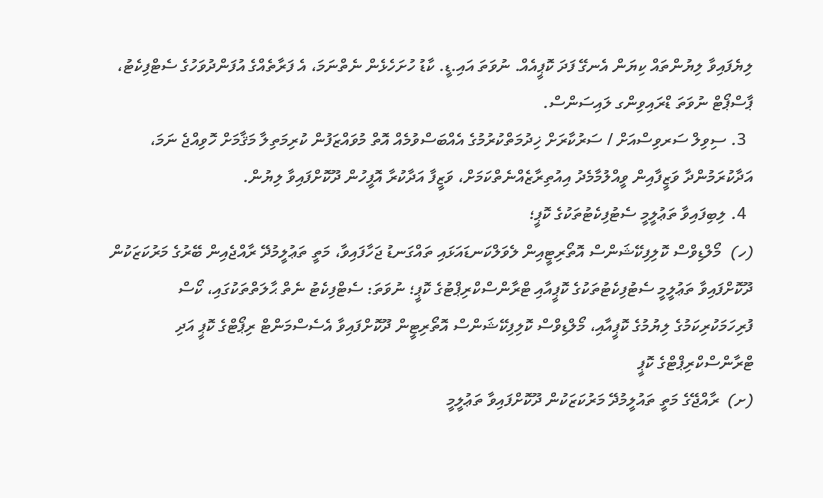ލިޔެފައިވާ ލިޔުންތައް ކިޔަން އެނގޭ ފަދަ ކޮޕީއެއް. ނުވަތަ އައި.ޑީ. ކާޑު ހުށަހެޅެން ނެތްނަމަ، އެ ފަރާތެއްގެ އުފަންދުވަހުގެ ސެޓްފިކެޓު، ޕާސްޕޯޓް ނުވަތަ ޑްރައިވިންގ ލައިސަންސް.
  3. ސިވިލް ސަރވިސްއަށް / ސަރުކާރަށް ޚިދުމަތްކުރުމުގެ އެއްބަސްވުމެއް އޮތް މުވައްޒަފުން ކުރިމަތިލާ މަޤާމަށް ހޮވިއްޖެ ނަމަ، އަދާކުރަމުންދާ ވަޒީފާއިން ވީއްލުމާމެދު އިއުތިރާޒެއްނެތްކަމަށް، ވަޒީފާ އަދާކުރާ އޮފީހުން ދޫކޮށްފައިވާ ލިޔުން.
  4. ލިބިފައިވާ ތަޢުލީމީ ސެޓުފިކެޓުތަކުގެ ކޮޕީ؛
(ހ)  މޯލްޑިވްސް ކޮލިފިކޭޝަންސް އޮތޯރިޓީއިން ލެވަލްކަނޑައަޅައި ތައްގަނޑު ޖަހާފައިވާ، މަތީ ތަޢުލީމުދޭ ރާއްޖެއިން ބޭރުގެ މަރުކަޒަކުން ދޫކޮށްފައިވާ ތަޢުލީމީ ސެޓުފިކެޓުތަކުގެ ކޮޕީއާއި ޓްރާންސްކްރިޕްޓުގެ ކޮޕީ؛ ނުވަތަ: ސެޓްފިކެޓު ނެތް ޙާލަތްތަކުގައި، ކޯސް ފުރިހަމަކުރިކަމުގެ ލިޔުމުގެ ކޮޕީއާއި، މޯލްޑިވްސް ކޮލިފިކޭޝަންސް އޮތޯރިޓީން ދޫކޮށްފައިވާ އެސެސްމަންޓް ރިޕޯޓްގެ ކޮޕީ އަދި ޓްރާންސްކްރިޕްޓްގެ ކޮޕީ
(ށ)  ރާއްޖޭގެ މަތީ ތައުލީމުދޭ މަރުކަޒަކުން ދޫކޮށްފައިވާ ތަޢުލީމީ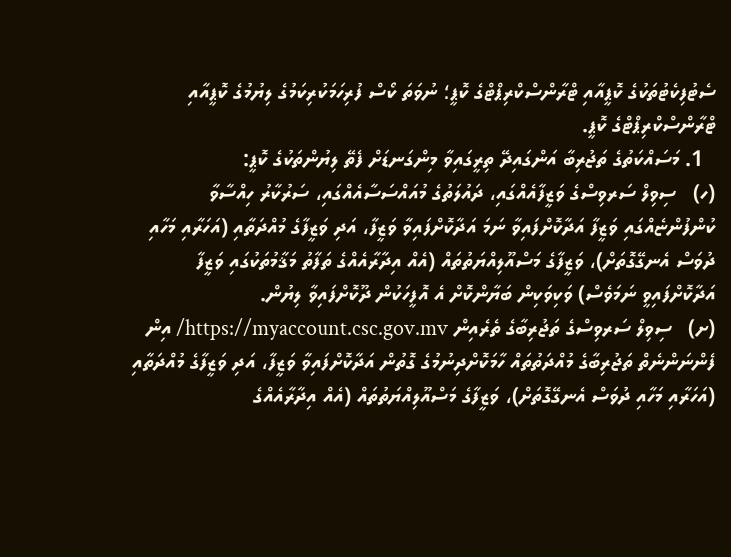ސެޓުފިކެޓުތަކުގެ ކޮޕީއާއި ޓްރާންސްކްރިޕްޓްގެ ކޮޕީ؛ ނުވަތަ ކޯސް ފުރިހަމަކުރިކަމުގެ ލިޔުމުގެ ކޮޕީއާއި ޓްރާންސްކްރިޕްޓްގެ ކޮޕީ.
  1. މަސައްކަތުގެ ތަޖުރިބާ އަންގައިދޭ ތިރީގައިވާ މިންގަނޑަށް ފެތޭ ލިޔުންތަކުގެ ކޮޕީ:
(ހ)   ސިވިލް ސަރވިސްގެ ވަޒީފާއެއްގައި، ދައުލަތުގެ މުއައްސަސާއެއްގައި، ސަރުކާރު ހިއްސާވާ ކުންފުންޏެއްގައި ވަޒީފާ އަދާކޮށްފައިވާ ނަމަ އަދާކޮށްފައިވާ ވަޒީފާ، އަދި ވަޒީފާގެ މުއްދަތާއި (އަހަރާއި މަހާއި ދުވަސް އެނގޭގޮތަށް)، ވަޒީފާގެ މަސްއޫލިއްޔަތުތައް (އެއް އިދާރާއެއްގެ ތަފާތު މަޤާމުތަކުގައި ވަޒީފާ އަދާކޮށްފައިވީ ނަމަވެސް) ވަކިވަކިން ބަޔާންކޮށް އެ އޮފީހަކުން ދޫކޮށްފައިވާ ލިޔުން.
(ށ)   ސިވިލް ސަރވިސްގެ ތަޖުރިބާގެ ތެރެއިން https://myaccount.csc.gov.mv/ އިން ފެންނަންނެތް ތަޖުރިބާގެ މުއްދަތުތައް ހާމަކޮށްދިނުމުގެ ގޮތުން އަދާކޮށްފައިވާ ވަޒީފާ، އަދި ވަޒީފާގެ މުއްދަތާއި (އަހަރާއި މަހާއި ދުވަސް އެނގޭގޮތަށް)، ވަޒީފާގެ މަސްއޫލިއްޔަތުތައް (އެއް އިދާރާއެއްގެ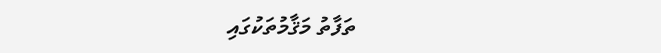ތަފާތު މަޤާމުތަކުގައި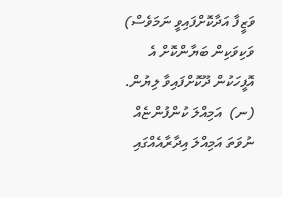ވަޒީފާ އަދާކޮށްފައިވީ ނަމަވެސް) ވަކިވަކިން ބަޔާންކޮށް އެ އޮފީހަކުން ދޫކޮށްފައިވާ ލިޔުން.
(ނ)  އަމިއްލަ ކުންފުންޏެއް ނުވަތަ އަމިއްލަ އިދާރާއެއްގައި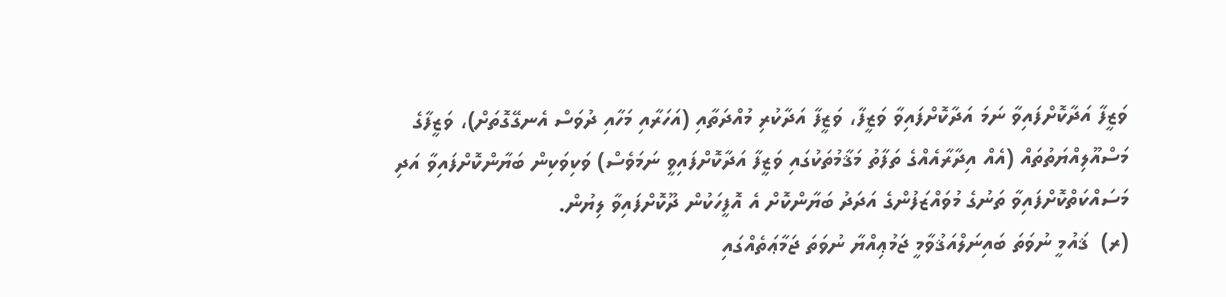ވަޒީފާ އަދާކޮށްފައިވާ ނަމަ އަދާކޮށްފައިވާ ވަޒީފާ، ވަޒީފާ އަދާކުރި މުއްދަތާއި (އަހަރާއި މަހާއި ދުވަސް އެނގޭގޮތަށް)، ވަޒީފާގެ މަސްއޫލިއްޔަތުތައް (އެއް އިދާރާއެއްގެ ތަފާތު މަޤާމުތަކުގައި ވަޒީފާ އަދާކޮށްފައިވީ ނަމަވެސް) ވަކިވަކިން ބަޔާންކޮށްފައިވާ އަދި މަސައްކަތްކޮށްފައިވާ ތަނުގެ މުވައްޒަފުންގެ އަދަދު ބަޔާންކޮށް އެ އޮފީހަކުން ދޫކޮށްފައިވާ ލިޔުން.
(ރ)  ޤައުމީ ނުވަތަ ބައިނަލްއަޤުވާމީ ޖަމުޢިއްޔާ ނުވަތަ ޖަމާޢަތެއްގައި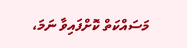މަސައްކަތް ކޮށްފައިވާ ނަމަ،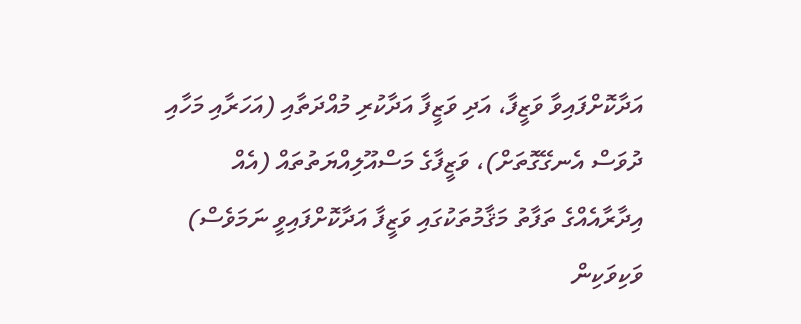އަދާކޮށްފައިވާ ވަޒީފާ، އަދި ވަޒީފާ އަދާކުރި މުއްދަތާއި (އަހަރާއި މަހާއި ދުވަސް އެނގޭގޮތަށް)، ވަޒީފާގެ މަސްއޫލިއްޔަތުތައް (އެއް އިދާރާއެއްގެ ތަފާތު މަޤާމުތަކުގައި ވަޒީފާ އަދާކޮށްފައިވީ ނަމަވެސް) ވަކިވަކިން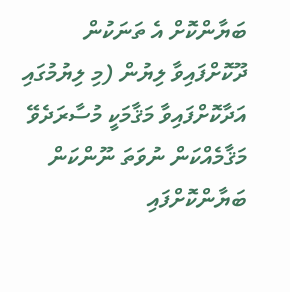ބަޔާންކޮށް އެ ތަނަކުން ދޫކޮށްފައިވާ ލިޔުން (މި ލިޔުމުގައި އަދާކޮށްފައިވާ މަޤާމަކީ މުސާރަދެވޭ މަޤާމެއްކަން ނުވަތަ ނޫންކަން ބަޔާންކޮށްފައި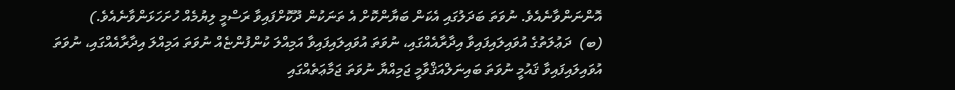އޮންނަންވާނެއެވެ. ނުވަތަ ބަދަލުގައި އެކަން ބަޔާންކޮށް އެ ތަނަކުން ދޫކޮށްފައިވާ ރަސްމީ ލިޔުމެއް ހުށަހަޅަންވާނެއެވެ.)
(ބ)  ދަޢުލަތުގެ އުވައިލައިފައިވާ އިދާރާއެއްގައި، ނުވަތަ އުވައިލައިފައިވާ އަމިއްލަ ކުންފުންޏެއް ނުވަތަ އަމިއްލަ އިދާރާއެއްގައި، ނުވަތަ އުވައިލައިފައިވާ ޤައުމީ ނުވަތަ ބައިނަލްއަޤްވާމީ ޖަމިއްޔާ ނުވަތަ ޖަމާޢަތެއްގައި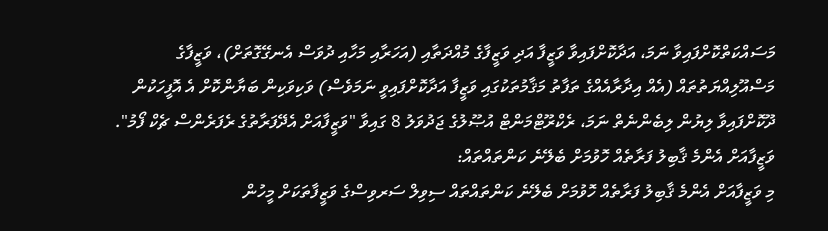މަސައްކަތްކޮށްފައިވާ ނަމަ، އަދާކޮށްފައިވާ ވަޒީފާ އަދި ވަޒީފާގެ މުއްދަތާއި (އަހަރާއި މަހާއި ދުވަސް އެނގޭގޮތަށް)، ވަޒީފާގެ މަސްއޫލިއްޔަތުތައް (އެއް އިދާރާއެއްގެ ތަފާތު މަޤާމުތަކުގައި ވަޒީފާ އަދާކޮށްފައިވީ ނަމަވެސް) ވަކިވަކިން ބަޔާންކޮށް އެ އޮފީހަކުން ދޫކޮށްފައިވާ ލިޔުން ލިބެންނެތް ނަމަ، ރެކްރޫޓްމަންޓް އުޞޫލުގެ ޖަދުވަލު 8 ގައިވާ "ވަޒީފާއަށް އެދޭފަރާތުގެ ރެފަރެންސް ޗެކް ފޯމު".
ވަޒީފާއަށް އެންމެ ޤާބިލު ފަރާތެއް ހޮވުމަށް ބެލޭނެ ކަންތައްތައް:
މި ވަޒީފާއަށް އެންމެ ޤާބިލު ފަރާތެއް ހޮވުމަށް ބެލޭނެ ކަންތައްތައް ސިވިލް ސަރވިސްގެ ވަޒީފާތަކަށް މީހުން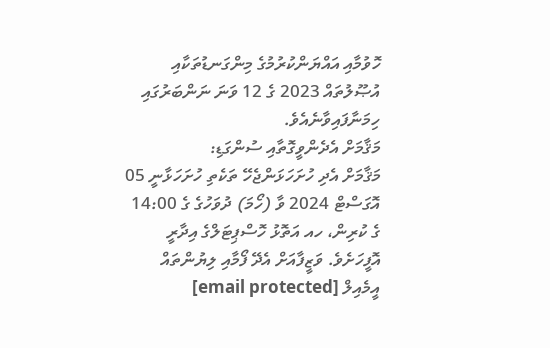ހޮވުމާއި އައްޔަންކުރުމުގެ މިންގަނޑުތަކާއި އުޞޫލުތައް 2023 ގެ 12 ވަނަ ނަންބަރުގައި ހިމަނާފައިވާނެއެވެ.
މަޤާމަށް އެދެންވީގޮތާއި ސުންގަޑި:
މަޤާމަށް އެދި ހުށަހަޅަންޖެހޭ ތަކެތި ހުށަހަޅާނީ 05 އޮގަސްޓް 2024 ވާ (ހޯމަ) ދުވަހުގެ ގެ 14:00 ގެ ކުރިން، ހއ އަތޮޅު ހޮސްޕިޓަލްގެ އިދާރީ އޮފީހަށެވެ. ވަޒީފާއަށް އެދޭ ފޯމާއި ލިޔުންތައް އީމެއިލް [email protected]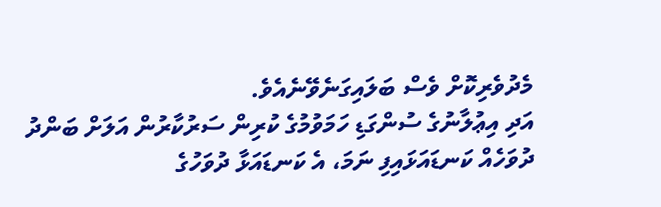މެދުވެރިކޮށް ވެސް ބަލައިގަނެވޭނެއެވެ.
އަދި އިޢުލާނުގެ ސުންގަޑި ހަމަވުމުގެ ކުރިން ސަރުކާރުން އަލަށް ބަންދު ދުވަހެއް ކަނޑައަޅައިފި ނަމަ، އެ ކަނޑައަޅާ ދުވަހުގެ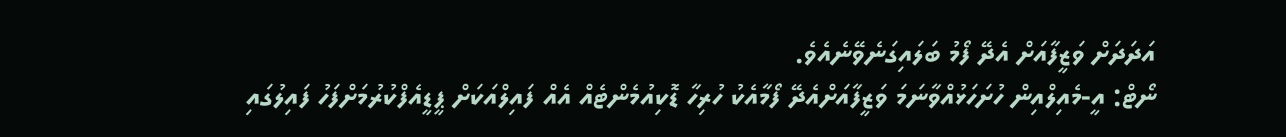އަދަދަށް ވަޒީފާއަށް އެދޭ ފޯމު ބަލައިގަނެވޭނެއެވެ.
ނޯޓް: އީ-މެއިލްއިން ހުށަހަޅުއްވާނަމަ ވަޒީފާއަށްއެދޭ ފޯމާއެކު ހުރިހާ ޑޮކިއުމެންޓެއް އެއް ފައިލްއަކަށް ޕީޑީއެފްކުރުމަށްފަހު ފައިލުގައި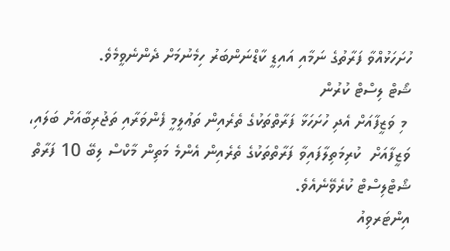ހުށަހަޅުއްވާ ފަރާތުގެ ނަމާއި އައިޑީ ކާޑްނަންބަރު ހިމެނުމަށް ދެންނެވީމެވެ.
ޝޯޓް ލިސްޓް ކުރުން
 މި ވަޒީފާއަށް އެދި ހުށަހަޅާ ފަރާތްތަކުގެ ތެރެއިން ތަޢުލީމީ ފެންވަރާއި ތަޖުރިބާއަށް ބަލައި، ވަޒީފާއަށް  ކުރިމަތިލާފައިވާ ފަރާތްތަކުގެ ތެރެއިން އެންމެ މަތިން މާކްސް ލިބޭ 10 ފަރާތް ޝޯޓްލިސްޓް ކުރެވޭނެއެވެ.
އިންޓަރވިއު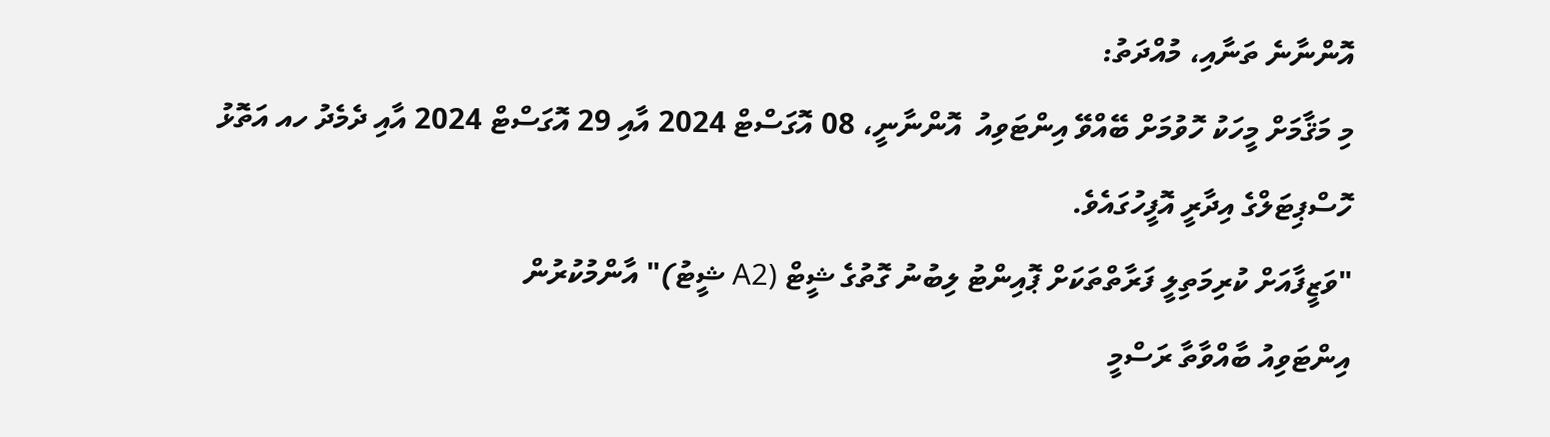އޮންނާނެ ތަނާއި، މުއްދަތު:
މި މަޤާމަށް މީހަކު ހޮވުމަށް ބޭއްވޭ އިންޓަވިއު  އޮންނާނީ، 08 އޮގަސްޓް 2024 އާއި 29 އޮގަސްޓް 2024 އާއި ދެމެދު ހއ އަތޮޅު ހޮސްޕިޓަލްގެ އިދާރީ އޮފީހުގައެވެ.
"ވަޒީފާއަށް ކުރިމަތިލީ ފަރާތްތަކަށް ޕޮއިންޓު ލިބުނު ގޮތުގެ ޝީޓް (A2 ޝީޓު)" އާންމުކުރުން
އިންޓަވިއު ބާއްވާތާ ރަސްމީ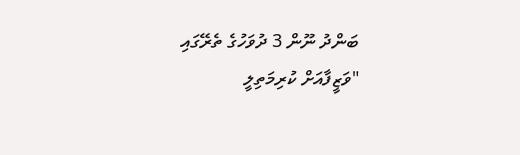ބަންދު ނޫން 3 ދުވަހުގެ ތެރޭގައި "ވަޒީފާއަށް ކުރިމަތިލީ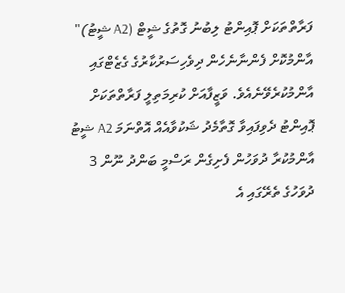ފަރާތްތަކަށް ޕޮއިންޓު ލިބުނު ގޮތުގެ ޝީޓް (A2 ޝީޓު)" އާންމުކޮށް ފެންނާނެހެން ދިވެހިސަރުކާރުގެ ގެޒެޓްގައި އާންމުކުރެވޭނެއެވެ. ވަޒީފާއަށް ކުރިމަތިލީ ފަރާތްތަކަށް ޕޮއިންޓު ދެވިފައިވާ ގޮތާމެދު ޝަކުވާއެއް އޮތްނަމަ A2 ޝީޓު އާންމުކުރާ ދުވަހުން ފެށިގެން ރަސްމީ ބަންދު ނޫން 3 ދުވަހުގެ ތެރޭގައި އެ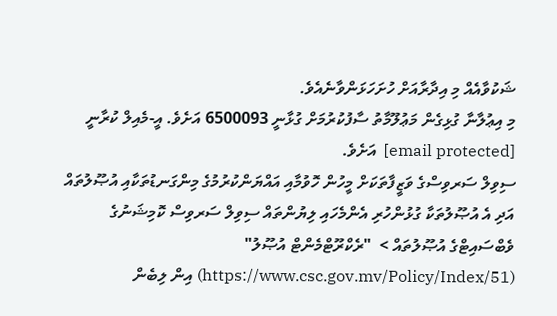ޝަކުވާއެއް މި އިދާރާއަށް ހުށަހަޅަންވާނެއެވެ.
މި އިޢުލާނާ ގުޅިގެން މަޢުލޫމާތު ސާފުކުރުމަށް ގުޅާނީ 6500093 އަށެވެ. އީ-މެއިލް ކުރާނީ [email protected]  އަށެވެ.
ސިވިލް ސަރވިސްގެ ވަޒީފާތަކަށް މީހުން ހޮވުމާއި އައްޔަންކުރުމުގެ މިންގަނޑުތަކާއި އުޞޫލުތައް އަދި އެ އުޞޫލުތަކާ ގުޅުންހުރި އެންމެހައި ލިޔުންތައް ސިވިލް ސަރވިސް ކޮމިޝަނުގެ ވެބްސައިޓްގެ އުޞޫލުތައް >  "ރެކްރޫޓްމެންޓް އުޞޫލު"  (https://www.csc.gov.mv/Policy/Index/51) އިން ލިބެން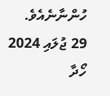ހުންނާނެއެވެ.
29 ޖުލައި 2024
ހޯދާ